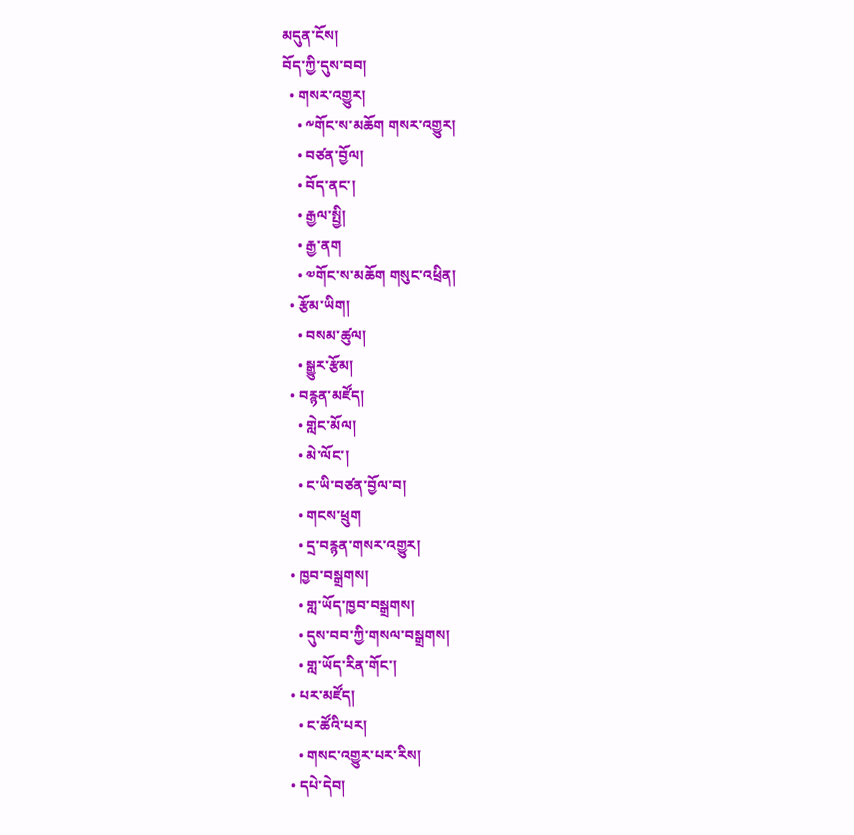མདུན་ངོས།
བོད་ཀྱི་དུས་བབ།
  • གསར་འགྱུར།
    • ༸གོང་ས་མཆོག གསར་འགྱུར།
    • བཙན་བྱོལ།
    • བོད་ནང་།
    • རྒྱལ་སྤྱི།
    • རྒྱ་ནག
    • ༧གོང་ས་མཆོག གསུང་འཕྲིན།
  • རྩོམ་ཡིག།
    • བསམ་ཚུལ།
    • སྒྱུར་རྩོམ།
  • བརྙན་མཛོད།
    • གླེང་མོལ།
    • མེ་ལོང་།
    • ང་ཡི་བཙན་བྱོལ་བ།
    • གངས་ཕྲུག
    • དྲ་བརྙན་གསར་འགྱུར།
  • ཁྱབ་བསྒྲགས།
    • གླ་ཡོད་ཁྱབ་བསྒྲགས།
    • དུས་བབ་ཀྱི་གསལ་བསྒྲགས།
    • གླ་ཡོད་རིན་གོང་།
  • པར་མཛོད།
    • ང་ཚོའི་པར།
    • གསང་འགྱུར་པར་རིས།
  • དཔེ་དེབ།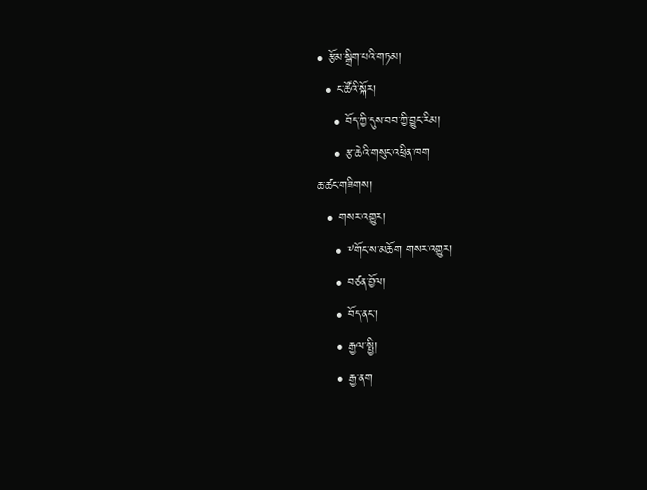• རྩོམ་སྒྲིག་པའི་གཏམ།
  • ང་ཚོའི་སྐོར།
    • བོད་ཀྱི་དུས་བབ་ཀྱི་བྱུང་རིམ།
    • རྩ་ཆེའི་གསུང་འཕྲིན་ཁག
ཆ་ཚང་གཟིགས།
  • གསར་འགྱུར།
    • ༸གོང་ས་མཆོག གསར་འགྱུར།
    • བཙན་བྱོལ།
    • བོད་ནང་།
    • རྒྱལ་སྤྱི།
    • རྒྱ་ནག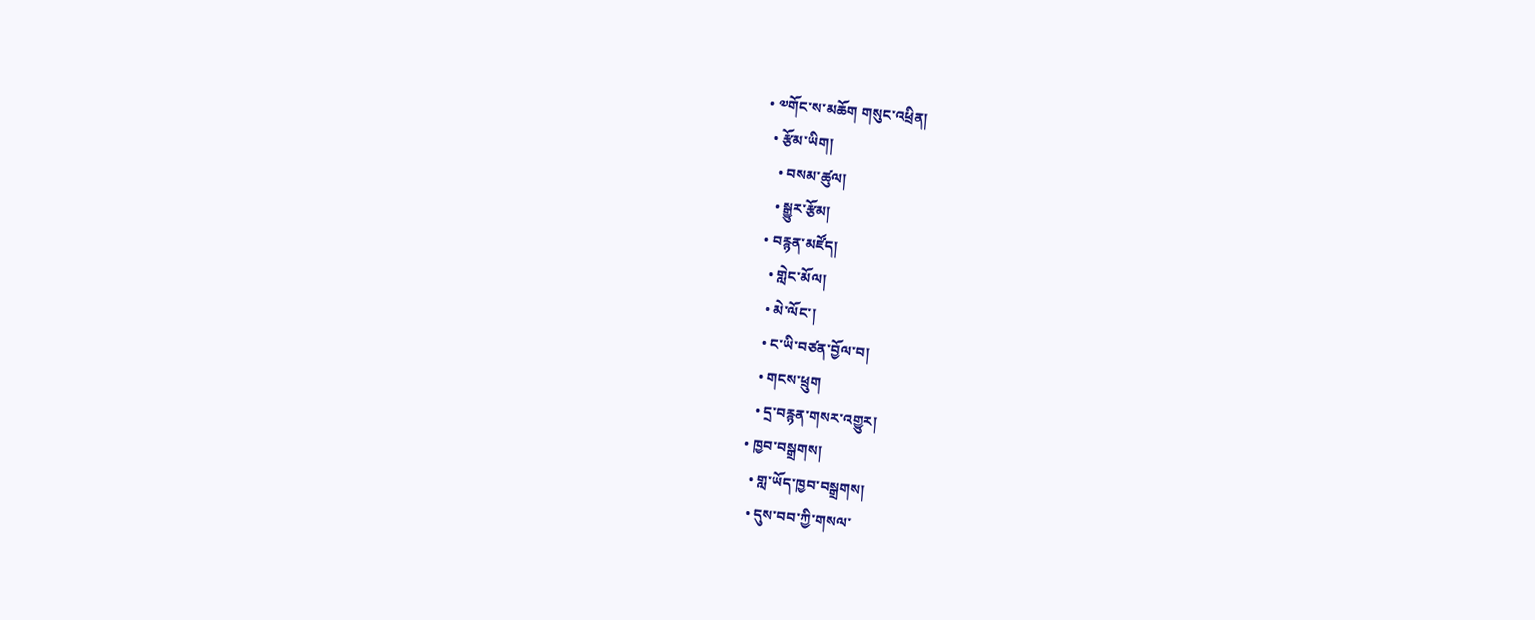• ༧གོང་ས་མཆོག གསུང་འཕྲིན།
  • རྩོམ་ཡིག།
    • བསམ་ཚུལ།
    • སྒྱུར་རྩོམ།
  • བརྙན་མཛོད།
    • གླེང་མོལ།
    • མེ་ལོང་།
    • ང་ཡི་བཙན་བྱོལ་བ།
    • གངས་ཕྲུག
    • དྲ་བརྙན་གསར་འགྱུར།
  • ཁྱབ་བསྒྲགས།
    • གླ་ཡོད་ཁྱབ་བསྒྲགས།
    • དུས་བབ་ཀྱི་གསལ་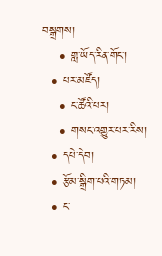བསྒྲགས།
    • གླ་ཡོད་རིན་གོང་།
  • པར་མཛོད།
    • ང་ཚོའི་པར།
    • གསང་འགྱུར་པར་རིས།
  • དཔེ་དེབ།
  • རྩོམ་སྒྲིག་པའི་གཏམ།
  • ང་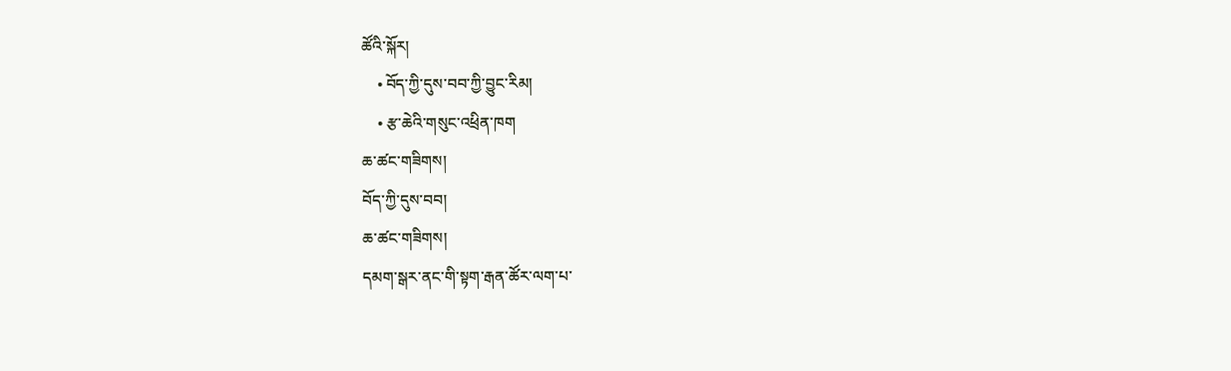ཚོའི་སྐོར།
    • བོད་ཀྱི་དུས་བབ་ཀྱི་བྱུང་རིམ།
    • རྩ་ཆེའི་གསུང་འཕྲིན་ཁག
ཆ་ཚང་གཟིགས།
བོད་ཀྱི་དུས་བབ།
ཆ་ཚང་གཟིགས།
དམག་སྒར་ནང་གི་སྟག་རྒན་ཚོར་ལག་པ་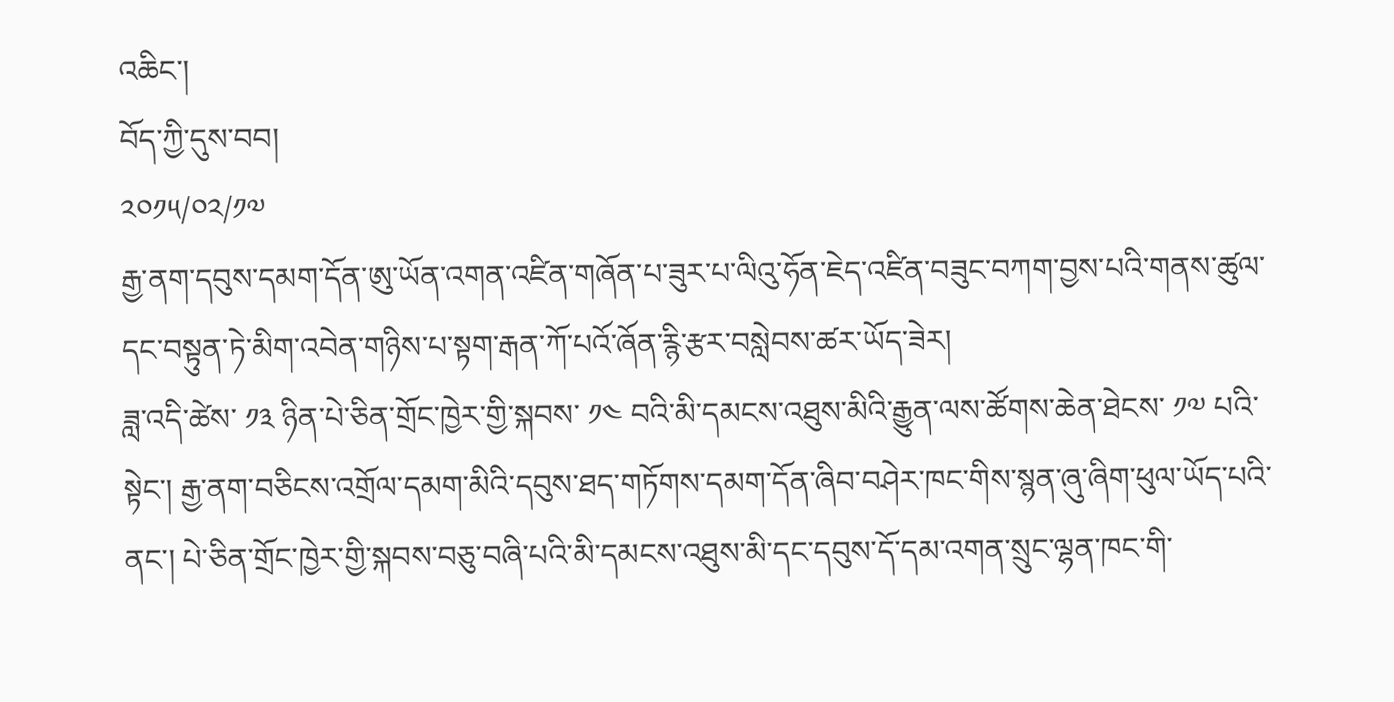འཆིང་།
བོད་ཀྱི་དུས་བབ།
༢༠༡༥/༠༢/༡༧
རྒྱ་ནག་དབུས་དམག་དོན་ཨུ་ཡོན་འགན་འཛིན་གཞོན་པ་ཟུར་པ་ལིའུ་ཧོན་ཇེད་འཛིན་བཟུང་བཀག་བྱས་པའི་གནས་ཚུལ་དང་བསྟུན་ཏེ་མིག་འབེན་གཉིས་པ་སྟག་རྒན་ཀོ་པའོ་ཞོན་རྙི་རྩར་བསླེབས་ཚར་ཡོད་ཟེར།
ཟླ་འདི་ཚེས་ ༡༣ ཉིན་པེ་ཅིན་གྲོང་ཁྱེར་གྱི་སྐབས་ ༡༤ བའི་མི་དམངས་འཐུས་མིའི་རྒྱུན་ལས་ཚོགས་ཆེན་ཐེངས་ ༡༧ པའི་སྟེང་། རྒྱ་ནག་བཅིངས་འགྲོལ་དམག་མིའི་དབུས་ཐད་གཏོགས་དམག་དོན་ཞིབ་བཤེར་ཁང་གིས་སྙན་ཞུ་ཞིག་ཕུལ་ཡོད་པའི་ནང་། པེ་ཅིན་གྲོང་ཁྱེར་གྱི་སྐབས་བཅུ་བཞི་པའི་མི་དམངས་འཐུས་མི་དང་དབུས་དོ་དམ་འགན་སྲུང་ལྷན་ཁང་གི་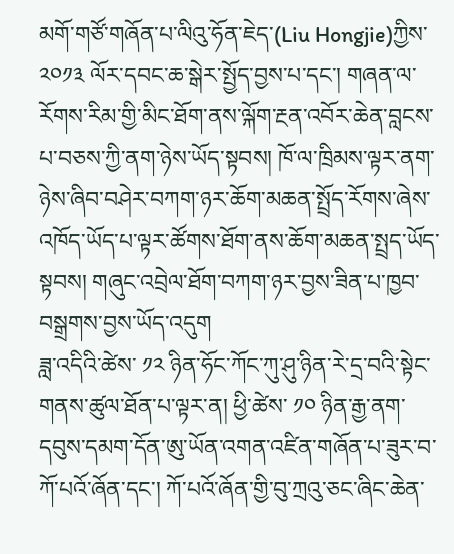མགོ་གཙོ་གཞོན་པ་ལིའུ་ཧོན་ཇེད་(Liu Hongjie)ཀྱིས་ ༢༠༡༣ ལོར་དབང་ཆ་སྒེར་སྤྱོད་བྱས་པ་དང་། གཞན་ལ་རོགས་རིམ་གྱི་མིང་ཐོག་ནས་ལྐོག་རྔན་འབོར་ཆེན་བླངས་པ་བཅས་ཀྱི་ནག་ཉེས་ཡོད་སྟབས། ཁོ་ལ་ཁྲིམས་ལྟར་ནག་ཉེས་ཞིབ་བཤེར་བཀག་ཉར་ཆོག་མཆན་སྤྲོད་རོགས་ཞེས་འཁོད་ཡོད་པ་ལྟར་ཚོགས་ཐོག་ནས་ཆོག་མཆན་སྤྲད་ཡོད་སྟབས། གཞུང་འབྲེལ་ཐོག་བཀག་ཉར་བྱས་ཟིན་པ་ཁྱབ་བསྒྲགས་བྱས་ཡོད་འདུག
ཟླ་འདིའི་ཚེས་ ༡༢ ཉིན་ཧོང་ཀོང་ཀུ་ཤུ་ཉིན་རེ་དྲ་བའི་སྟེང་གནས་ཚུལ་ཐོན་པ་ལྟར་ན། ཕྱི་ཚེས་ ༡༠ ཉིན་རྒྱ་ནག་དབུས་དམག་དོན་ཨུ་ཡོན་འགན་འཛིན་གཞོན་པ་ཟུར་བ་ཀོ་པའོ་ཞོན་དང་། ཀོ་པའོ་ཞོན་གྱི་བུ་ཀྲའུ་ཅང་ཞིང་ཆེན་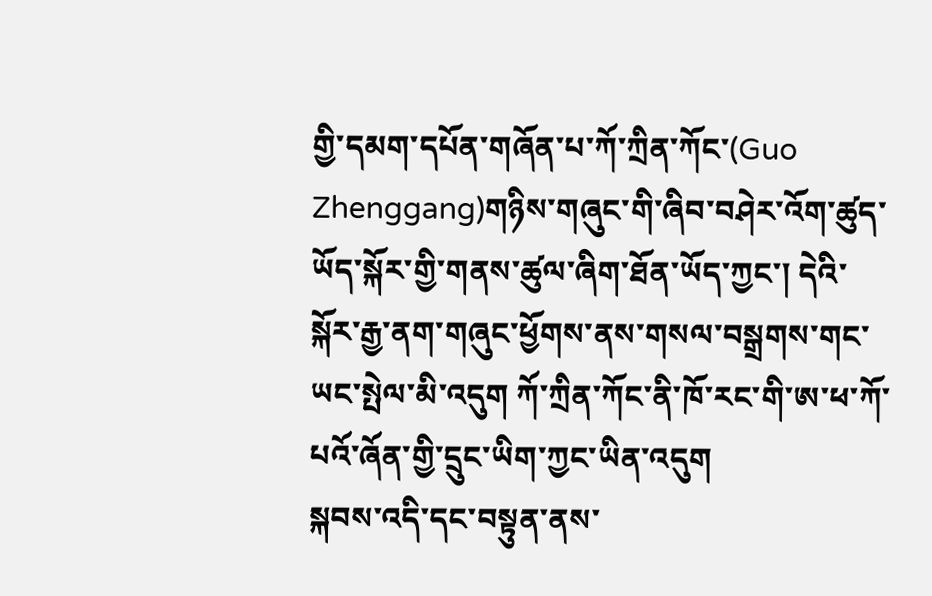གྱི་དམག་དཔོན་གཞོན་པ་ཀོ་ཀྲིན་ཀོང་(Guo Zhenggang)གཉིས་གཞུང་གི་ཞིབ་བཤེར་འོག་ཚུད་ཡོད་སྐོར་གྱི་གནས་ཚུལ་ཞིག་ཐོན་ཡོད་ཀྱང་། དེའི་སྐོར་རྒྱ་ནག་གཞུང་ཕྱོགས་ནས་གསལ་བསྒྲགས་གང་ཡང་སྤེལ་མི་འདུག ཀོ་ཀྲིན་ཀོང་ནི་ཁོ་རང་གི་ཨ་ཕ་ཀོ་པའོ་ཞོན་གྱི་དྲུང་ཡིག་ཀྱང་ཡིན་འདུག
སྐབས་འདི་དང་བསྟུན་ནས་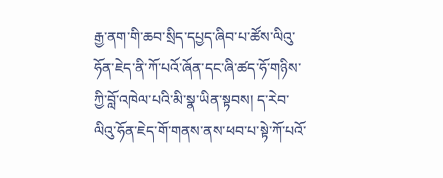རྒྱ་ནག་གི་ཆབ་སྲིད་དཔྱད་ཞིབ་པ་ཚོས་ལིའུ་ཧོན་ཇེད་ནི་ཀོ་པའོ་ཞོན་དང་ཞི་ཚད་ཧོ་གཉིས་ཀྱི་བློ་འཁེལ་པའི་མི་སྣ་ཡིན་སྟབས། ད་རེབ་ལིའུ་ཧོན་ཇེད་གོ་གནས་ནས་ཕབ་པ་སྟེ་ཀོ་པའོ་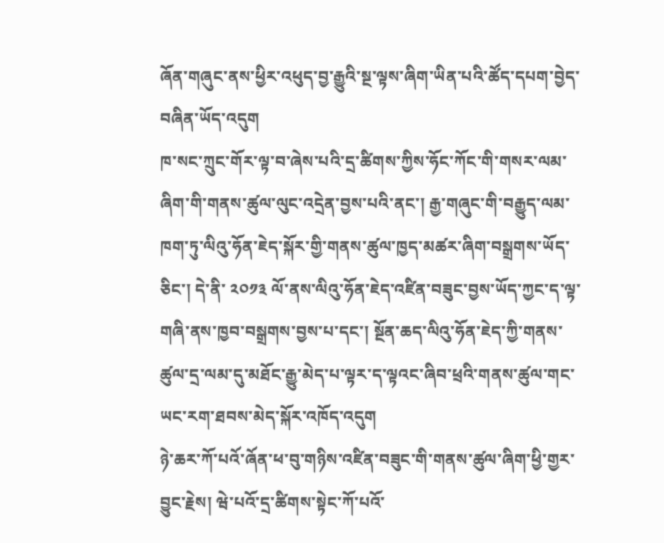ཞོན་གཞུང་ནས་ཕྱིར་འཕུད་བྱ་རྒྱུའི་སྔ་ལྟས་ཞིག་ཡིན་པའི་ཚོད་དཔག་བྱེད་བཞིན་ཡོད་འདུག
ཁ་སང་ཀྲུང་གོར་ལྟ་བ་ཞེས་པའི་དྲ་ཚིགས་ཀྱིས་ཧོང་ཀོང་གི་གསར་ལམ་ཞིག་གི་གནས་ཚུལ་ལུང་འདྲེན་བྱས་པའི་ནང་། རྒྱ་གཞུང་གི་བརྒྱུད་ལམ་ཁག་ཏུ་ལིའུ་ཧོན་ཇེད་སྐོར་གྱི་གནས་ཚུལ་ཁྱད་མཚར་ཞིག་བསྒྲགས་ཡོད་ཅིང་། དེ་ནི་ ༢༠༡༣ ལོ་ནས་ལིའུ་ཧོན་ཇེད་འཛིན་བཟུང་བྱས་ཡོད་ཀྱང་ད་ལྟ་གཞི་ནས་ཁྱབ་བསྒྲགས་བྱས་པ་དང་། སྔོན་ཆད་ལིའུ་ཧོན་ཇེད་ཀྱི་གནས་ཚུལ་དྲ་ལམ་དུ་མཐོང་རྒྱུ་མེད་པ་ལྟར་ད་ལྟའང་ཞིབ་ཕྲའི་གནས་ཚུལ་གང་ཡང་རག་ཐབས་མེད་སྐོར་འཁོད་འདུག
ཉེ་ཆར་ཀོ་པའོ་ཞོན་ཕ་བུ་གཉིས་འཛིན་བཟུང་གི་གནས་ཚུལ་ཞིག་ཕྱི་གྱར་བྱུང་རྗེས། ཝེ་པའོ་དྲ་ཚིགས་སྟེང་ཀོ་པའོ་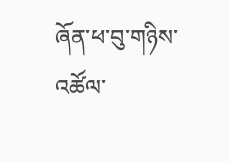ཞོན་ཕ་བུ་གཉིས་འཚོལ་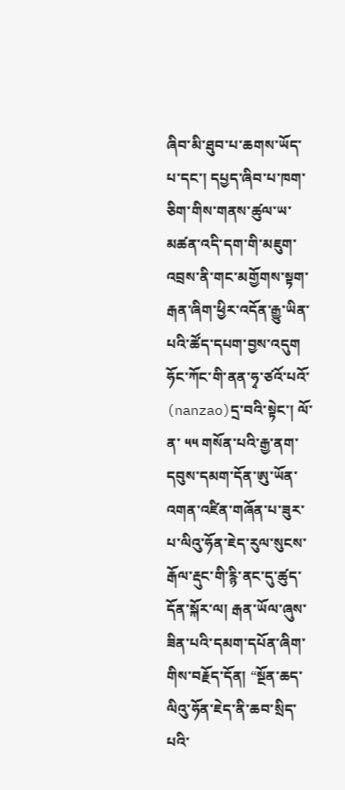ཞིབ་མི་ཐུབ་པ་ཆགས་ཡོད་པ་དང་། དཔྱད་ཞིབ་པ་ཁག་ཅིག་གིས་གནས་ཚུལ་ཡ་མཚན་འདི་དག་གི་མཇུག་འབྲས་ནི་གང་མགྱོགས་སྟག་རྒན་ཞིག་ཕྱིར་འདོན་རྒྱུ་ཡིན་པའི་ཚོད་དཔག་བྱས་འདུག
ཧོང་ཀོང་གི་ནན་ཧྭ་ཙའོ་པའོ་ (nanzao)དྲ་བའི་སྟེང་། ལོ་ན་ ༥༥ གསོན་པའི་རྒྱ་ནག་དབུས་དམག་དོན་ཨུ་ཡོན་འགན་འཛིན་གཞོན་པ་ཟུར་པ་ལིའུ་ཧོན་ཇེད་རུལ་སུངས་རྒོལ་རྡུང་གི་རྙི་ནང་དུ་ཚུད་དོན་སྐོར་ལ། རྒན་ཡོལ་ཞུས་ཟིན་པའི་དམག་དཔོན་ཞིག་གིས་བརྗོད་དོན། “སྔོན་ཆད་ལིའུ་ཧོན་ཇེད་ནི་ཆབ་སྲིད་པའི་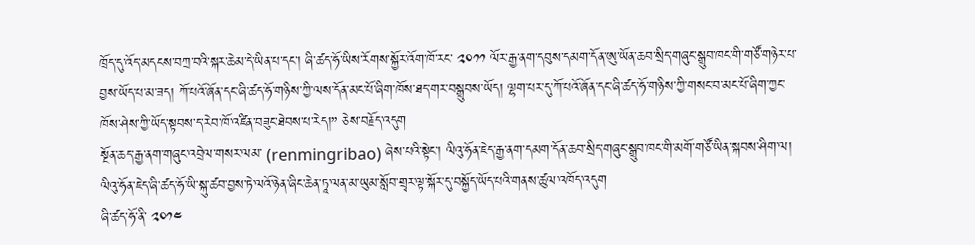ཁྲོད་དུ་འོད་མདངས་བཀྲ་བའི་སྐར་ཆེམ་དེ་ཡིན་པ་དང་། ཞི་ཚད་ཧོ་ཡིས་རོགས་སྐྱོར་འོག་ཁོ་རང་ ༢༠༡༡ ལོར་རྒྱ་ནག་དབུས་དམག་དོན་ཨུ་ཡོན་ཆབ་སྲིད་གཞུང་སྒྲུབ་ཁང་གི་གཙོ་གཉེར་པ་བྱས་ཡོད་པ་མ་ཟད། ཀོ་པའོ་ཞོན་དང་ཞི་ཚད་ཧོ་གཉིས་ཀྱི་ལས་དོན་མང་པོ་ཞིག་ཁོས་ཐད་གར་བསྒྲུབས་ཡོད། ལྷག་པར་དུ་ཀོ་པའོ་ཞོན་དང་ཞི་ཚད་ཧོ་གཉིས་ཀྱི་གསང་བ་མང་པོ་ཞིག་ཀྱང་ཁོས་ཤེས་ཀྱི་ཡོད་སྟབས་ད་རེབ་ཁོ་འཛིན་བཟུང་ཐེབས་པ་རེད།” ཅེས་བརྗོད་འདུག
སྔོན་ཆད་རྒྱ་ནག་གཞུང་འབྲེལ་གསར་ལམ་ (renmingribao) ཞེས་པའི་སྟེང་། ལིའུ་ཧོན་ཇེད་རྒྱ་ནག་དམག་དོན་ཆབ་སྲིད་གཞུང་སྒྲུབ་ཁང་གི་མགོ་གཙོ་ཡིན་སྐབས་ཤིག་ལ། ལིའུ་ཧོན་ཇེད་ཞི་ཚད་ཧོ་ཡི་སྐུ་ཚབ་བྱས་ཏེ་ལའོ་ཉེན་ཞིང་ཆེན་ཏཱ་ལན་མ་ཡུམ་སློབ་གྲྭར་ལྟ་སྐོར་དུ་བསྐྱོད་ཡོད་པའི་གནས་ཚུལ་འཁོད་འདུག
ཞི་ཚད་ཧོ་ནི་ ༢༠༡༤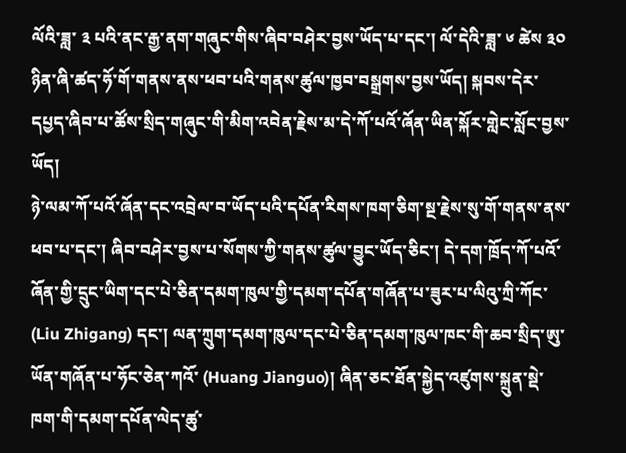ལོའི་ཟླ་ ༣ པའི་ནང་རྒྱ་ནག་གཞུང་གིས་ཞིབ་བཤེར་བྱས་ཡོད་པ་དང་། ལོ་དེའི་ཟླ་ ༦ ཚེས ༣༠ ཉིན་ཞི་ཚད་ཧོ་གོ་གནས་ནས་ཕབ་པའི་གནས་ཚུལ་ཁྱབ་བསྒྲགས་བྱས་ཡོད། སྐབས་དེར་དཔྱད་ཞིབ་པ་ཚོས་སྲིད་གཞུང་གི་མིག་འབེན་རྗེས་མ་དེ་ཀོ་པའོ་ཞོན་ཡིན་སྐོར་གླེང་སློང་བྱས་ཡོད།
ཉེ་ལམ་ཀོ་པའོ་ཞོན་དང་འབྲེལ་བ་ཡོད་པའི་དཔོན་རིགས་ཁག་ཅིག་སྔ་རྗེས་སུ་གོ་གནས་ནས་ཕབ་པ་དང་། ཞིབ་བཤེར་བྱས་པ་སོགས་ཀྱི་གནས་ཚུལ་བྱུང་ཡོད་ཅིང་། དེ་དག་ཁྲོད་ཀོ་པའོ་ཞོན་གྱི་དྲུང་ཡིག་དང་པེ་ཅིན་དམག་ཁུལ་གྱི་དམག་དཔོན་གཞོན་པ་ཟུར་པ་ལིའུ་ཀྲི་ཀོང་ (Liu Zhigang) དང་། ལན་ཀྲུག་དམག་ཁུལ་དང་པེ་ཅིན་དམག་ཁུལ་ཁང་གི་ཆབ་སྲིད་ཨུ་ཡོན་གཞོན་པ་ཧོང་ཅེན་ཀའོ་ (Huang Jianguo)། ཞིན་ཅང་ཐོན་སྐྱེད་འཛུགས་སྐྲུན་སྡེ་ཁག་གི་དམག་དཔོན་ལེད་ཚུ་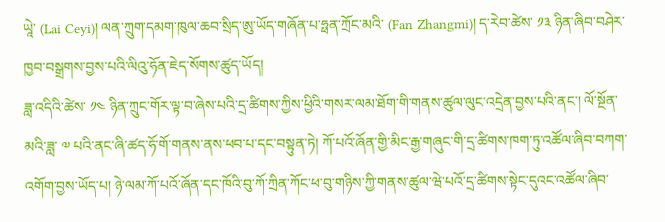ཡཱེ་ (Lai Ceyi)། ལན་ཀྲུག་དམག་ཁུལ་ཆབ་སྲིད་ཨུ་ཡོད་གཞོན་པ་ཧྥན་ཀྲོང་མའི་ (Fan Zhangmi)། ད་རེབ་ཚེས་ ༡༣ ཉིན་ཞིབ་བཤེར་ཁྱབ་བསྒྲགས་བྱས་པའི་ལིའུ་ཧོན་ཇེད་སོགས་ཚུད་ཡོད།
ཟླ་འདིའི་ཚེས་ ༡༤ ཉིན་ཀྲུང་གོར་ལྟ་བ་ཞེས་པའི་དྲ་ཚིགས་ཀྱིས་ཕྱིའི་གསར་ལམ་ཐོག་གི་གནས་ཚུལ་ལུང་འདྲེན་བྱས་པའི་ནང་། ལོ་སྔོན་མའི་ཟླ་ ༧ པའི་ནང་ཞི་ཚད་ཧོ་གོ་གནས་ནས་ཕབ་པ་དང་བསྟུན་ཏེ། ཀོ་པའོ་ཞོན་གྱི་མིང་རྒྱ་གཞུང་གི་དྲ་ཚིགས་ཁག་ཏུ་འཚོལ་ཞིབ་བཀག་འགོག་བྱས་ཡོད་པ། ཉེ་ལམ་ཀོ་པའོ་ཞོན་དང་ཁོའི་བུ་ཀོ་ཀྲིན་ཀོང་ཕ་བུ་གཉིས་ཀྱི་གནས་ཚུལ་ཝེ་པའོ་དྲ་ཚིགས་སྟེང་དུའང་འཚོལ་ཞིབ་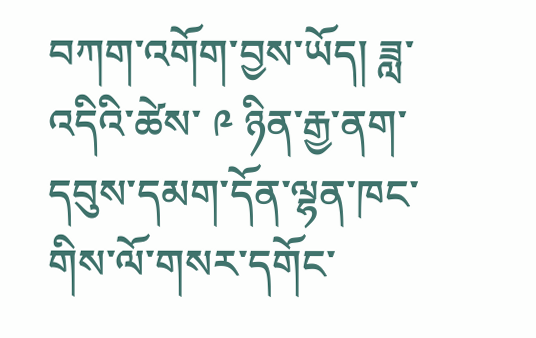བཀག་འགོག་བྱས་ཡོད། ཟླ་འདིའི་ཚེས་ ༩ ཉིན་རྒྱ་ནག་དབུས་དམག་དོན་ལྷན་ཁང་གིས་ལོ་གསར་དགོང་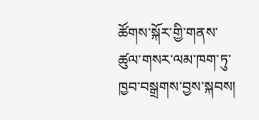ཚོགས་སྐོར་གྱི་གནས་ཚུལ་གསར་ལམ་ཁག་ཏུ་ཁྱབ་བསྒྲགས་བྱས་སྐབས།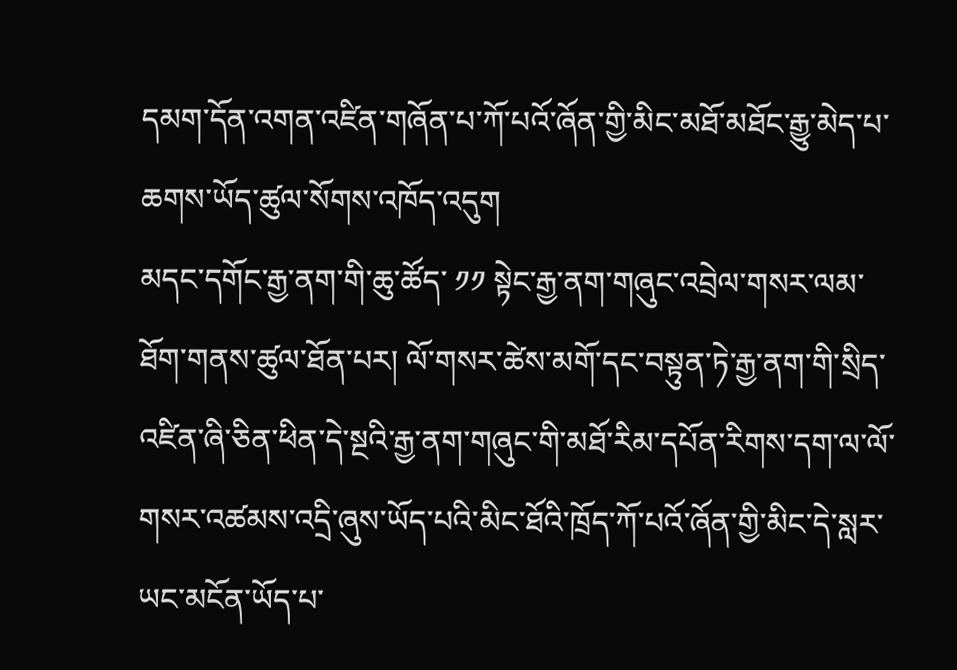དམག་དོན་འགན་འཛིན་གཞོན་པ་ཀོ་པའོ་ཞོན་གྱི་མིང་མཐོ་མཐོང་རྒྱུ་མེད་པ་ཆགས་ཡོད་ཚུལ་སོགས་འཁོད་འདུག
མདང་དགོང་རྒྱ་ནག་གི་ཆུ་ཚོད་ ༡༡ སྟེང་རྒྱ་ནག་གཞུང་འབྲེལ་གསར་ལམ་ཐོག་གནས་ཚུལ་ཐོན་པར། ལོ་གསར་ཚེས་མགོ་དང་བསྟུན་ཏེ་རྒྱ་ནག་གི་སྲིད་འཛིན་ཞི་ཅིན་ཕིན་དེ་སྔའི་རྒྱ་ནག་གཞུང་གི་མཐོ་རིམ་དཔོན་རིགས་དག་ལ་ལོ་གསར་འཚམས་འདྲི་ཞུས་ཡོད་པའི་མིང་ཐོའི་ཁྲོད་ཀོ་པའོ་ཞོན་གྱི་མིང་དེ་སླར་ཡང་མངོན་ཡོད་པ་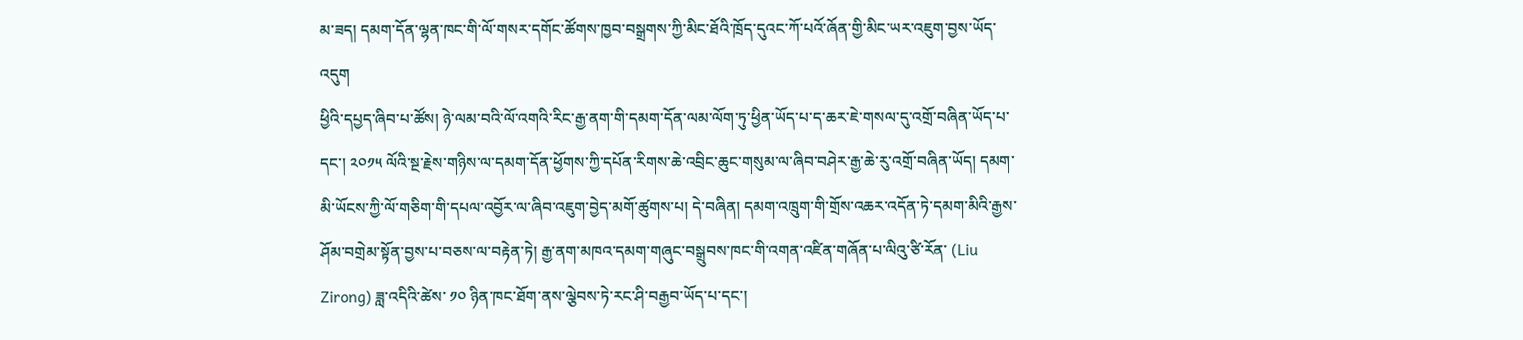མ་ཟད། དམག་དོན་ལྷན་ཁང་གི་ལོ་གསར་དགོང་ཚོགས་ཁྱབ་བསྒྲགས་ཀྱི་མིང་ཐོའི་ཁྲོད་དུའང་ཀོ་པའོ་ཞོན་གྱི་མིང་ཡར་འཇུག་བྱས་ཡོད་འདུག
ཕྱིའི་དཔྱད་ཞིབ་པ་ཚོས། ཉེ་ལམ་བའི་ལོ་འགའི་རིང་རྒྱ་ནག་གི་དམག་དོན་ལམ་ལོག་ཏུ་ཕྱིན་ཡོད་པ་ད་ཆར་ཇེ་གསལ་དུ་འགྲོ་བཞིན་ཡོད་པ་དང་། ༢༠༡༥ ལོའི་སྔ་རྗེས་གཉིས་ལ་དམག་དོན་ཕྱོགས་ཀྱི་དཔོན་རིགས་ཆེ་འབྲིང་ཆུང་གསུམ་ལ་ཞིབ་བཤེར་རྒྱ་ཆེ་རུ་འགྲོ་བཞིན་ཡོད། དམག་མི་ཡོངས་ཀྱི་ལོ་གཅིག་གི་དཔལ་འབྱོར་ལ་ཞིབ་འཇུག་བྱེད་མགོ་ཚུགས་པ། དེ་བཞིན། དམག་འཁྲུག་གི་གྲོས་འཆར་འདོན་ཏེ་དམག་མིའི་རྒྱས་ཤོམ་བགྲེམ་སྟོན་བྱས་པ་བཅས་ལ་བརྟེན་ཏེ། རྒྱ་ནག་མཁའ་དམག་གཞུང་བསྒྲུབས་ཁང་གི་འགན་འཛིན་གཞོན་པ་ལིའུ་ཙི་རོན་ (Liu Zirong) ཟླ་འདིའི་ཚེས་ ༡༠ ཉིན་ཁང་ཐོག་ནས་ལྕེབས་ཏེ་རང་ཤི་བརྒྱབ་ཡོད་པ་དང་།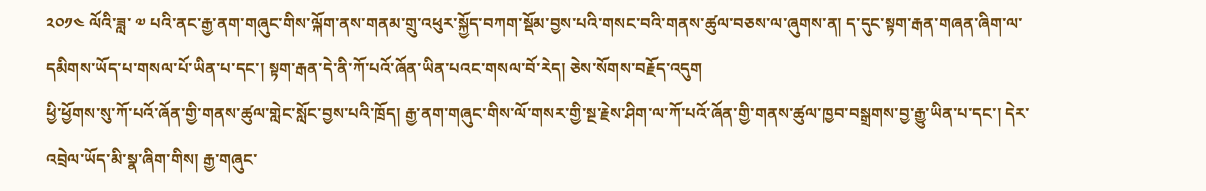༢༠༡༤ ལོའི་ཟླ་ ༧ པའི་ནང་རྒྱ་ནག་གཞུང་གིས་ལྐོག་ནས་གནམ་གྲུ་འཕུར་སྐྱོད་བཀག་སྡོམ་བྱས་པའི་གསང་བའི་གནས་ཚུལ་བཅས་ལ་ཞུགས་ན། ད་དུང་སྟག་རྒན་གཞན་ཞིག་ལ་དམིགས་ཡོད་པ་གསལ་པོ་ཡིན་པ་དང་། སྟག་རྒན་དེ་ནི་ཀོ་པའོ་ཞོན་ཡིན་པའང་གསལ་བོ་རེད། ཅེས་སོགས་བརྗོད་འདུག
ཕྱི་ཕྱོགས་སུ་ཀོ་པའོ་ཞོན་གྱི་གནས་ཚུལ་གླེང་སློང་བྱས་པའི་ཁྲོད། རྒྱ་ནག་གཞུང་གིས་ལོ་གསར་གྱི་སྔ་རྗེས་ཤིག་ལ་ཀོ་པའོ་ཞོན་གྱི་གནས་ཚུལ་ཁྱབ་བསྒྲགས་བྱ་རྒྱུ་ཡིན་པ་དང་། དེར་འབྲེལ་ཡོད་མི་སྣ་ཞིག་གིས། རྒྱ་གཞུང་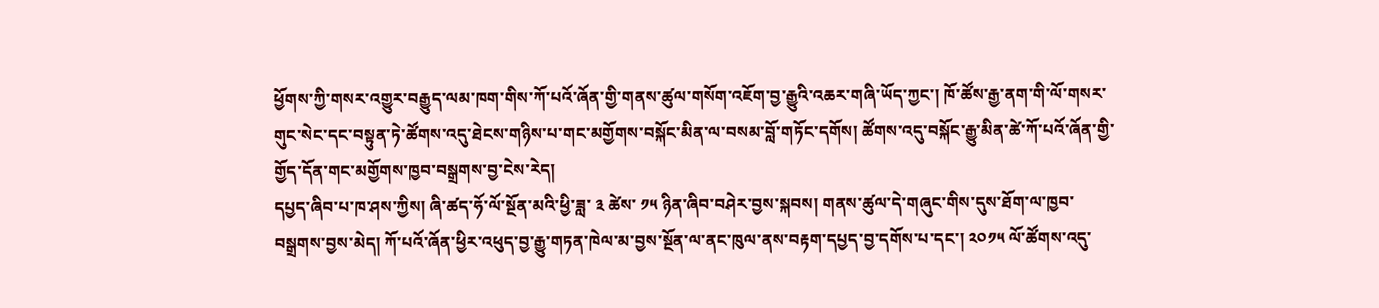ཕྱོགས་ཀྱི་གསར་འགྱུར་བརྒྱུད་ལམ་ཁག་གིས་ཀོ་པའོ་ཞོན་གྱི་གནས་ཚུལ་གསོག་འཇོག་བྱ་རྒྱུའི་འཆར་གཞི་ཡོད་ཀྱང་། ཁོ་ཚོས་རྒྱ་ནག་གི་ལོ་གསར་གུང་སེང་དང་བསྟུན་ཏེ་ཚོགས་འདུ་ཐེངས་གཉིས་པ་གང་མགྱོགས་བསྐོང་མིན་ལ་བསམ་བློ་གཏོང་དགོས། ཚོགས་འདུ་བསྐོང་རྒྱུ་མིན་ཚེ་ཀོ་པའོ་ཞོན་གྱི་གྱོད་དོན་གང་མགྱོགས་ཁྱབ་བསྒྲགས་བྱ་ངེས་རེད།
དཔྱད་ཞིབ་པ་ཁ་ཤས་ཀྱིས། ཞི་ཚད་ཧོ་ལོ་སྔོན་མའི་ཕྱི་ཟླ་ ༣ ཚེས་ ༡༥ ཉིན་ཞིབ་བཤེར་བྱས་སྐབས། གནས་ཚུལ་དེ་གཞུང་གིས་དུས་ཐོག་ལ་ཁྱབ་བསྒྲགས་བྱས་མེད། ཀོ་པའོ་ཞོན་ཕྱིར་འཕུད་བྱ་རྒྱུ་གཏན་ཁེལ་མ་བྱས་སྔོན་ལ་ནང་ཁུལ་ནས་བརྟག་དཔྱད་བྱ་དགོས་པ་དང་། ༢༠༡༥ ལོ་ཚོགས་འདུ་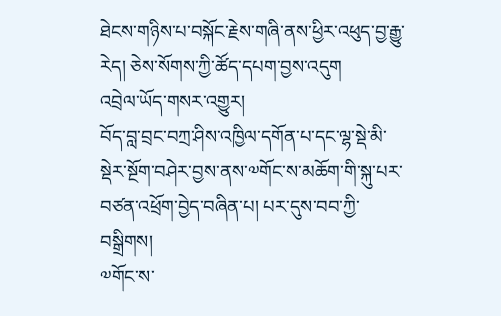ཐེངས་གཉིས་པ་བསྐོང་རྗེས་གཞི་ནས་ཕྱིར་འཕུད་བྱ་རྒྱུ་རེད། ཅེས་སོགས་ཀྱི་ཚོད་དཔག་བྱས་འདུག
འབྲེལ་ཡོད་གསར་འགྱུར།
བོད་བླ་བྲང་བཀྲ་ཤིས་འཁྱིལ་དགོན་པ་དང་ལྷ་སྡེ་མི་སྡེར་སྔོག་བཤེར་བྱས་ནས་༧གོང་ས་མཆོག་གི་སྐུ་པར་བཙན་འཕྲོག་བྱེད་བཞིན་པ། པར་དུས་བབ་ཀྱི་བསྒྲིགས།
༧གོང་ས་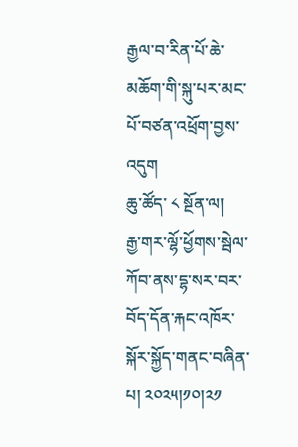རྒྱལ་བ་རིན་པོ་ཆེ་མཆོག་གི་སྐུ་པར་མང་པོ་བཙན་འཕྲོག་བྱས་འདུག
ཆུ་ཚོད་ ༨ སྔོན་ལ།
རྒྱ་གར་ལྷོ་ཕྱོགས་སྦེལ་ཀོབ་ནས་དྷ་སར་བར་བོད་དོན་རྐང་འཁོར་སྐོར་སྐྱོད་གནང་བཞིན་པ། ༢༠༢༥།༡༠།༢༡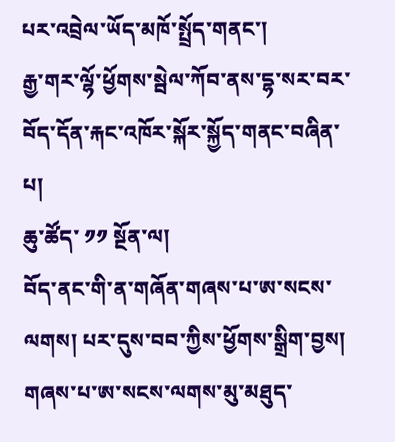པར་འབྲེལ་ཡོད་མཁོ་སྤྲོད་གནང་།
རྒྱ་གར་ལྷོ་ཕྱོགས་སྦེལ་ཀོབ་ནས་དྷ་སར་བར་བོད་དོན་རྐང་འཁོར་སྐོར་སྐྱོད་གནང་བཞིན་པ།
ཆུ་ཚོད་ ༡༡ སྔོན་ལ།
བོད་ནང་གི་ན་གཞོན་གཞས་པ་ཨ་སངས་ལགས། པར་དུས་བབ་ཀྱིས་ཕྱོགས་སྒྲིག་བྱས།
གཞས་པ་ཨ་སངས་ལགས་མུ་མཐུད་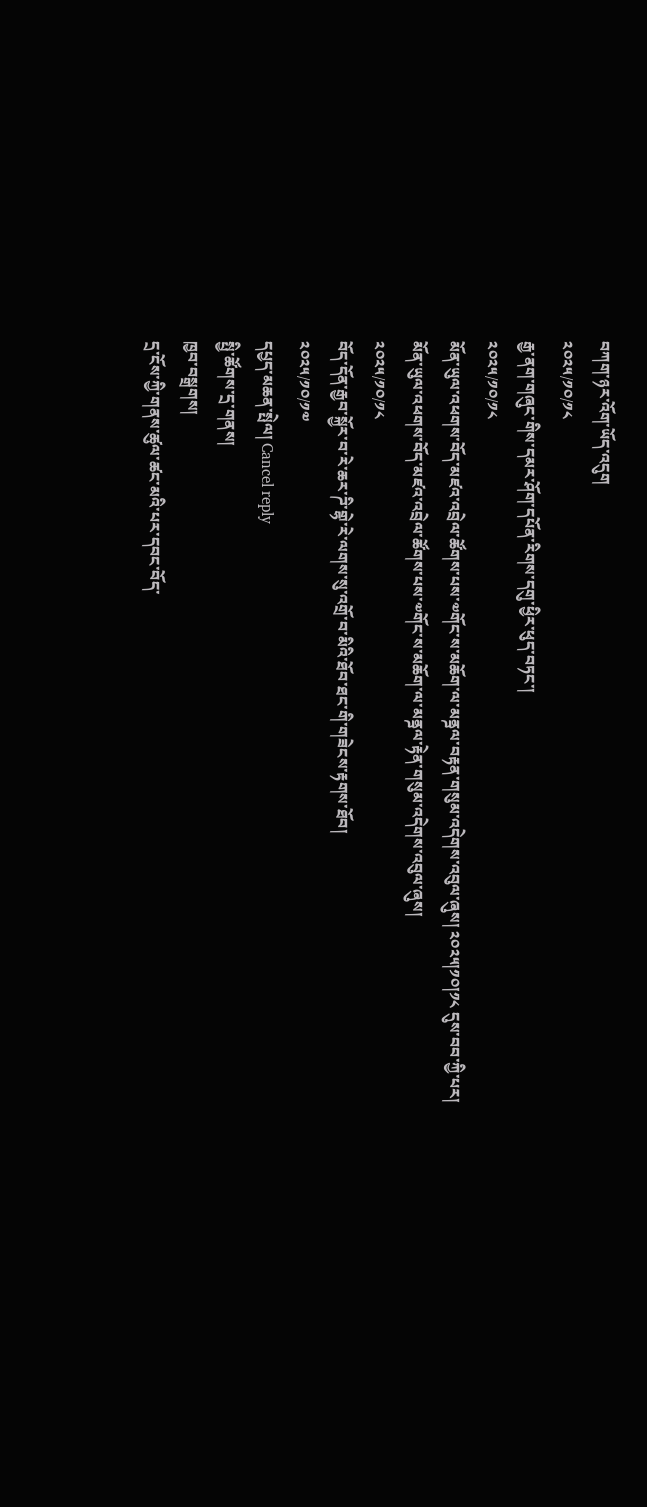བཀག་ཉར་འོག་ཡོད་འདུག
༢༠༢༥/༡༠/༡༨
རྒྱ་ནག་གཞུང་གིས་དམར་ཤོག་དཔོན་རིགས་དགུ་ཕྱིར་ཕུད་བཏང་།
༢༠༢༥/༡༠/༡༨
མོན་ཡུལ་འཕགས་བོད་མཛའ་འབྲེལ་ཚོགས་པས་༧གོང་ས་མཆོག་ལ་མནྜལ་བརྟན་གསུམ་འདེགས་འབུལ་ཞུས། ༢༠༢༥།༡༠།༡༨ དུས་བབ་ཀྱི་པར།
མོན་ཡུལ་འཕགས་བོད་མཛའ་འབྲེལ་ཚོགས་པས་༧གོང་ས་མཆོག་ལ་མནྜལ་རྟེན་གསུམ་འདེགས་འབུལ་ཞུས།
༢༠༢༥/༡༠/༡༨
བོད་དོན་རྒྱབ་སྐྱོར་བ་རེ་ཆར་ཌི་གྷེ་རེ་ལགས་སུ་འགྲོ་བ་མིའི་ཐོབ་ཐང་གི་གཟེངས་རྟགས་ཐོབ།
༢༠༢༥/༡༠/༡༧
དཔྱད་མཆན་སྤེལ། Cancel reply
སྤྱི་ཚོགས་དྲ་གནས།
ཁྱབ་བསྒྲགས།
དྲ་ངོས་ཀྱི་གནས་ཚུལ་ཚང་མའི་པར་དབང་བོད་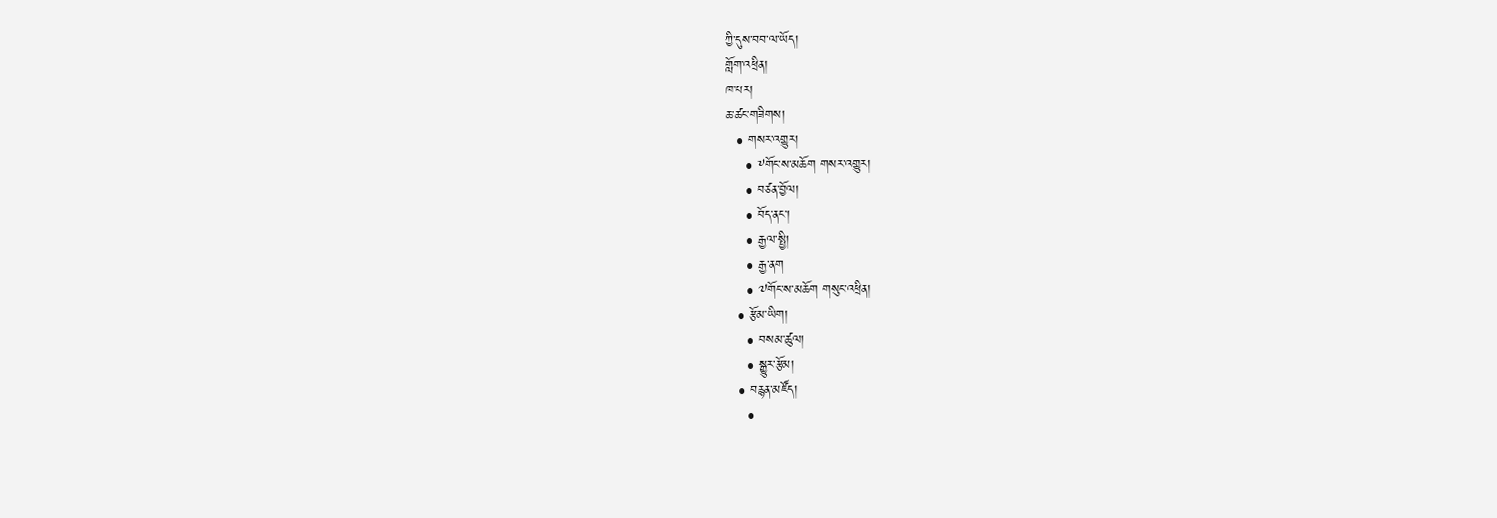ཀྱི་དུས་བབ་ལ་ཡོད།
གློག་འཕྲིན།
ཁ་པར།
ཆ་ཚང་གཟིགས།
  • གསར་འགྱུར།
    • ༸གོང་ས་མཆོག གསར་འགྱུར།
    • བཙན་བྱོལ།
    • བོད་ནང་།
    • རྒྱལ་སྤྱི།
    • རྒྱ་ནག
    • ༧གོང་ས་མཆོག གསུང་འཕྲིན།
  • རྩོམ་ཡིག།
    • བསམ་ཚུལ།
    • སྒྱུར་རྩོམ།
  • བརྙན་མཛོད།
    •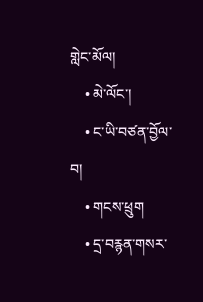གླེང་མོལ།
    • མེ་ལོང་།
    • ང་ཡི་བཙན་བྱོལ་བ།
    • གངས་ཕྲུག
    • དྲ་བརྙན་གསར་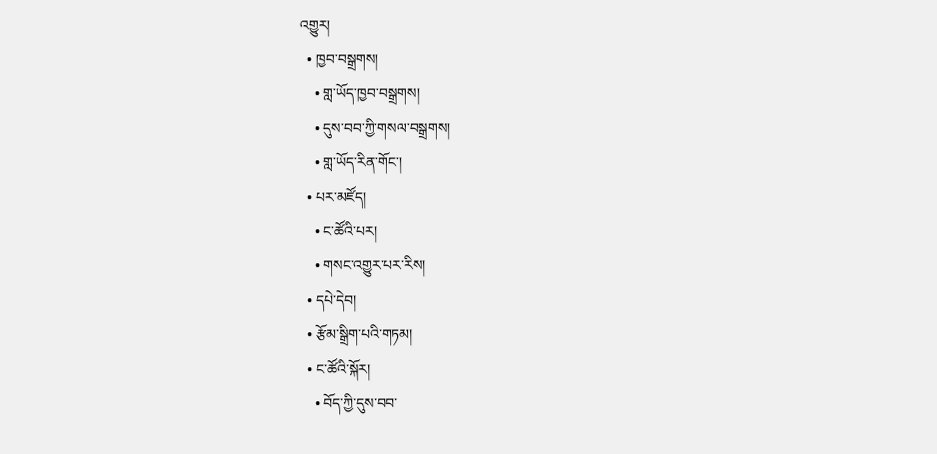འགྱུར།
  • ཁྱབ་བསྒྲགས།
    • གླ་ཡོད་ཁྱབ་བསྒྲགས།
    • དུས་བབ་ཀྱི་གསལ་བསྒྲགས།
    • གླ་ཡོད་རིན་གོང་།
  • པར་མཛོད།
    • ང་ཚོའི་པར།
    • གསང་འགྱུར་པར་རིས།
  • དཔེ་དེབ།
  • རྩོམ་སྒྲིག་པའི་གཏམ།
  • ང་ཚོའི་སྐོར།
    • བོད་ཀྱི་དུས་བབ་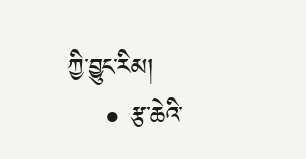ཀྱི་བྱུང་རིམ།
    • རྩ་ཆེའི་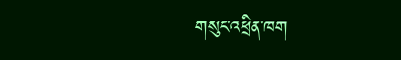གསུང་འཕྲིན་ཁག